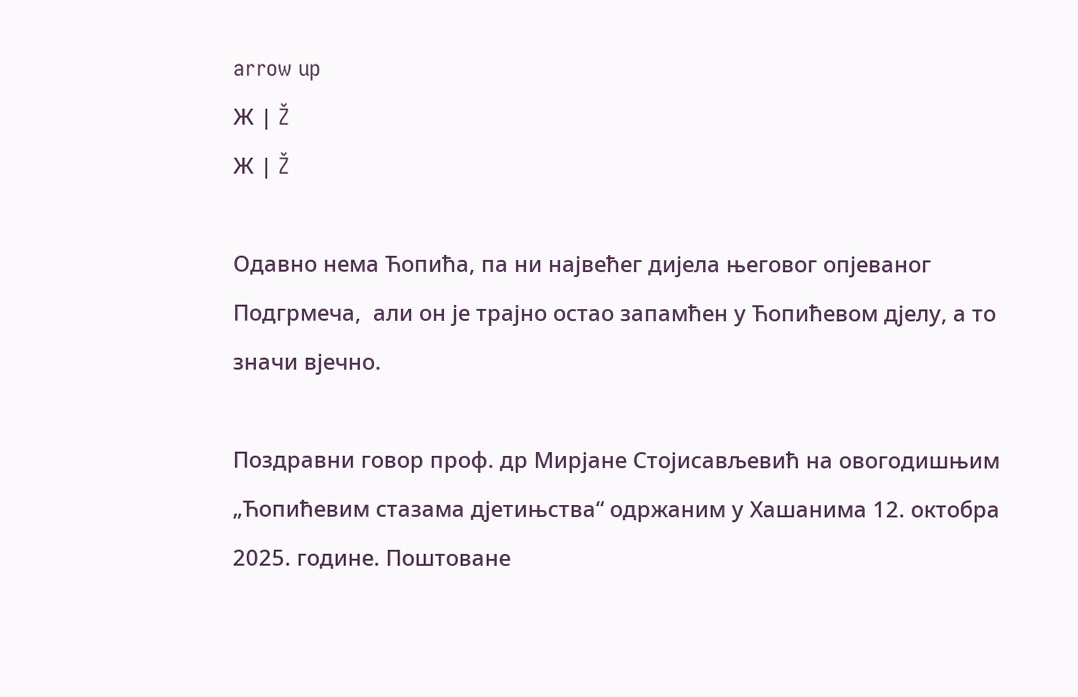arrow up
Ж | Ž
Ж | Ž

Одавно нема Ћопића, па ни највећег дијела његовог опјеваног Подгрмеча,  али он је трајно остао запамћен у Ћопићевом дјелу, а то значи вјечно.

Поздравни говор проф. др Мирјане Стојисављевић на овогодишњим „Ћопићевим стазама дјетињства“ одржаним у Хашанима 12. октобра 2025. године. Поштоване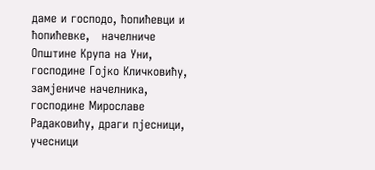даме и господо, ћопићевци и ћопићевке,   начелниче Општине Крупа на Уни,  господине Гојко Кличковићу, замјениче начелника, господине Мирославе Радаковићу, драги пјесници, учесници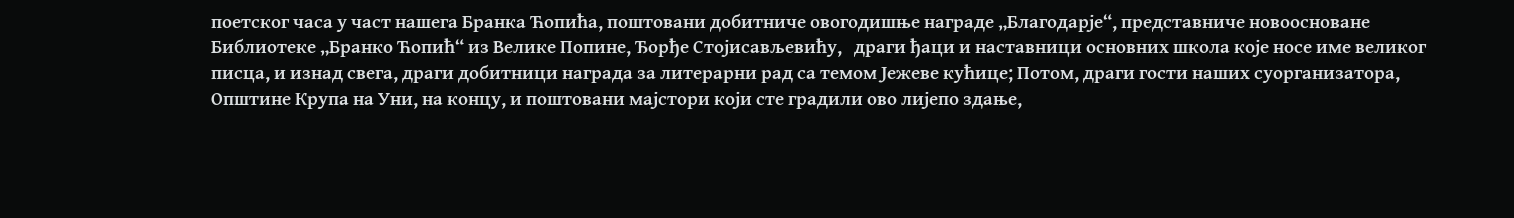поетског часа у част нашега Бранка Ћопића, поштовани добитниче овогодишње награде „Благодарје“, представниче новоосноване Библиотеке „Бранко Ћопић“ из Велике Попине, Ђорђе Стојисављевићу,   драги ђаци и наставници основних школа које носе име великог писца, и изнад свега, драги добитници награда за литерарни рад са темом Јежеве кућице; Потом, драги гости наших суорганизатора, Општине Крупа на Уни, на концу, и поштовани мајстори који сте градили ово лијепо здање,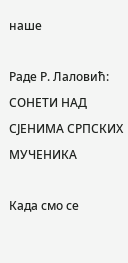наше

Раде Р. Лаловић: СОНЕТИ НАД СЈЕНИМА СРПСКИХ МУЧЕНИКА

Када смо се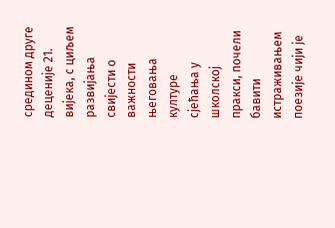средином друге деценије 21. вијека, с циљем развијања свијести о важности његовања културе сјећања у школској пракси, почели бавити истраживањем поезије чији је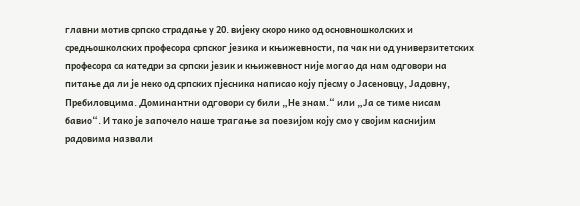главни мотив српско страдање у 20. вијеку скоро нико од основношколских и средњошколских професора српског језика и књижевности, па чак ни од универзитетских професора са катедри за српски језик и књижевност није могао да нам одговори на питање да ли је неко од српских пјесника написао коју пјесму о Јасеновцу, Јадовну, Пребиловцима. Доминантни одговори су били „Не знам.“ или „Ја се тиме нисам бавио“. И тако је започело наше трагање за поезијом коју смо у својим каснијим радовима назвали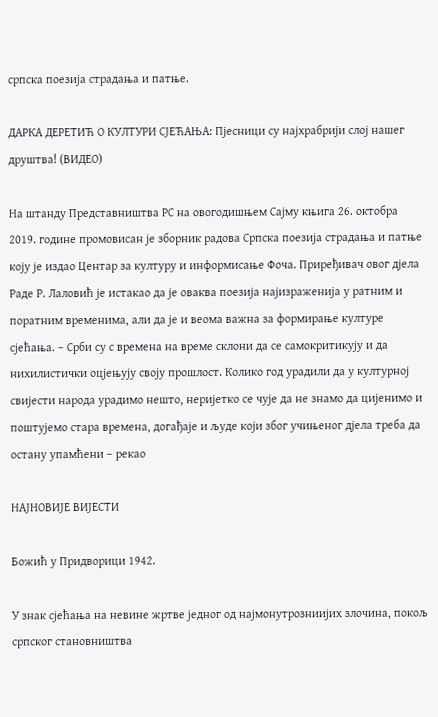српска поезија страдања и патње.

ДАРКА ДЕРЕТИЋ О КУЛТУРИ СЈЕЋАЊА: Пјесници су најхрабрији слој нашег друштва! (ВИДЕО)

На штанду Представништва РС на овогодишњем Сајму књига 26. октобра 2019. године промовисан је зборник радова Српска поезија страдања и патње коју је издао Центар за културу и информисање Фоча. Приређивач овог дјела Раде Р. Лаловић је истакао да је оваква поезија најизраженија у ратним и поратним временима, али да је и веома важна за формирање културе сјећања. – Срби су с времена на време склони да се самокритикују и да нихилистички оцјењују своју прошлост. Колико год урадили да у културној свијести народа урадимо нешто, неријетко се чује да не знамо да цијенимо и поштујемо стара времена, догађаје и људе који због учињеног дјела треба да остану упамћени – рекао

НАЈНОВИЈЕ ВИЈЕСТИ

Божић у Придворици 1942.

У знак сjећања на невине жртве jедног од наjмонутрознииjих злочина, покољ српског становништва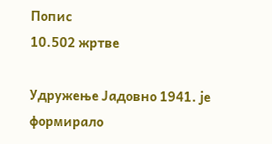Попис
10.502 жртве

Удружење Јадовно 1941. је формирало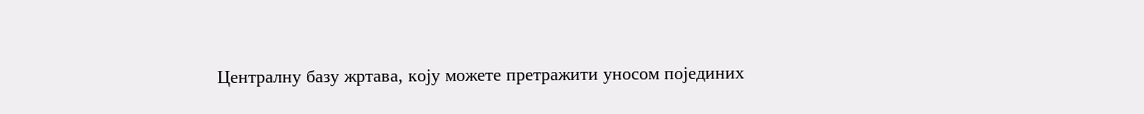Централну базу жртава, коју можете претражити уносом појединих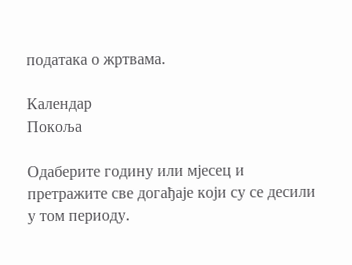података о жртвама.

Календар
Покоља

Одаберите годину или мјесец и претражите све догађаје који су се десили у том периоду.